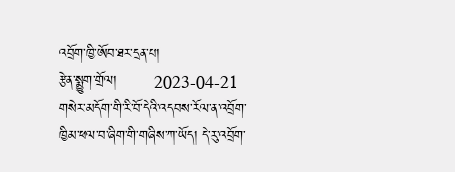འབྲོག་ཁྱི་ཨོབ་ཐར་དྲན་པ།
རྩེན་སྨྱུག་གྲོལ།        2023-04-21
གསེར་མདོག་གི་རི་བོ་དེའི་འདབས་རོལ་ན་འབྲོག་ཁྱིམ་ཕལ་བ་ཞིག་གི་གཞིས་ཀ་ཡོད། དེ་རུ་འབྲོག་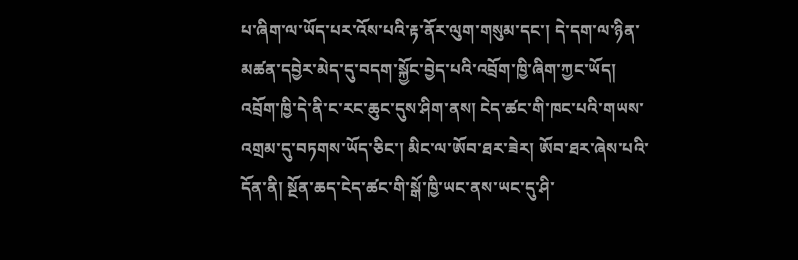པ་ཞིག་ལ་ཡོད་པར་འོས་པའི་རྟ་ནོར་ལུག་གསུམ་དང་། དེ་དག་ལ་ཉིན་མཚན་དབྱེར་མེད་དུ་བདག་སྐྱོང་བྱེད་པའི་འབྲོག་ཁྱི་ཞིག་ཀྱང་ཡོད། འབྲོག་ཁྱི་དེ་ནི་ང་རང་ཆུང་དུས་ཤིག་ནས། ངེད་ཚང་གི་ཁང་པའི་གཡས་འགྲམ་དུ་བཏགས་ཡོད་ཅིང་། མིང་ལ་ཨོབ་ཐར་ཟེར། ཨོབ་ཐར་ཞེས་པའི་དོན་ནི། སྔོན་ཆད་ངེད་ཚང་གི་སྒོ་ཁྱི་ཡང་ནས་ཡང་དུ་ཤི་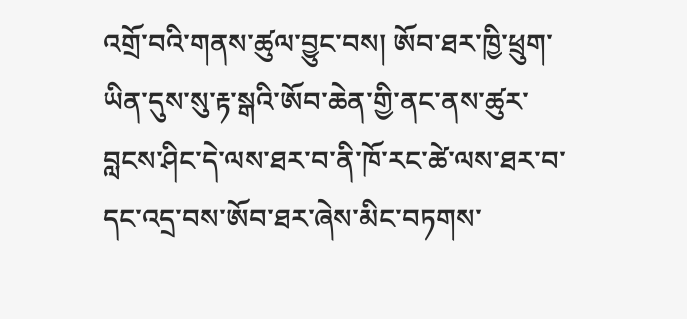འགྲོ་བའི་གནས་ཚུལ་བྱུང་བས། ཨོབ་ཐར་ཁྱི་ཕྲུག་ཡིན་དུས་སུ་རྟ་སྒའི་ཨོབ་ཆེན་གྱི་ནང་ནས་ཚུར་བླངས་ཤིང་དེ་ལས་ཐར་བ་ནི་ཁོ་རང་ཚེ་ལས་ཐར་བ་དང་འདྲ་བས་ཨོབ་ཐར་ཞེས་མིང་བཏགས་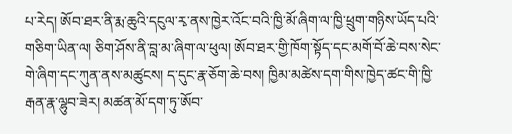པ་རེད། ཨོབ་ཐར་ནི་རྨ་ཆུའི་དངུལ་རྭ་ནས་ཁྱེར་འོང་བའི་ཁྱི་མོ་ཞིག་ལ་ཁྱི་ཕྲུག་གཉིས་ཡོད་པའི་གཅིག་ཡིན་ལ། ཅིག་ཤོས་ནི་བླ་མ་ཞིག་ལ་ཕུལ། ཨོབ་ཐར་གྱི་ཁོག་སྟོད་དང་མགོ་བོ་ཆེ་བས་སེང་གེ་ཞིག་དང་ཀུན་ནས་མཚུངས། ད་དུང་རྣ་ཅོག་ཆེ་བས། ཁྱིམ་མཚེས་དག་གིས་ཁྱེད་ཚང་གི་ཁྱི་རྒན་རྣ་ལྷུབ་ཟེར། མཚན་མོ་དག་ཏུ་ཨོབ་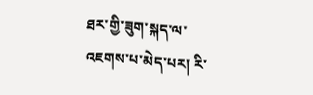ཐར་གྱི་ཟུག་སྐད་ལ་འཇགས་པ་མེད་པར། རི་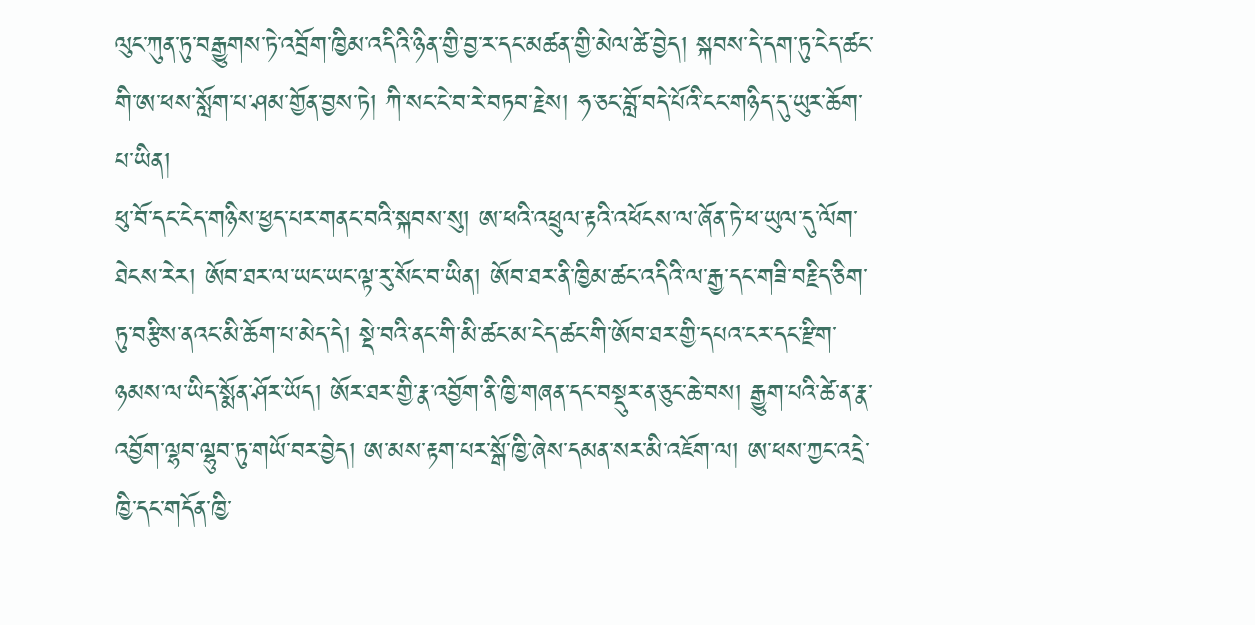ལུང་ཀུན་ཏུ་བརྒྱུགས་ཏེ་འབྲོག་ཁྱིམ་འདིའི་ཉིན་གྱི་བྱ་ར་དང་མཚན་གྱི་མེལ་ཚེ་བྱེད། སྐབས་དེ་དག་ཏུ་ངེད་ཚང་གི་ཨ་ཕས་སློག་པ་ཤམ་གྱོན་བྱས་ཏེ། ཀི་སང་ངེ་བ་རེ་བཏབ་རྗེས། ཧ་ཅང་བློ་བདེ་པོའི་ངང་གཉིད་དུ་ཡུར་ཆོག་པ་ཡིན།
ཕུ་བོ་དང་ངེད་གཉིས་ཕྱད་པར་གནང་བའི་སྐབས་སུ། ཨ་ཕའི་འཕྲུལ་རྟའི་འཕོངས་ལ་ཞོན་ཏེ་ཕ་ཡུལ་དུ་ལོག་ཐེངས་རེར། ཨོབ་ཐར་ལ་ཡང་ཡང་ལྟ་རུ་སོང་བ་ཡིན། ཨོབ་ཐར་ནི་ཁྱིམ་ཚང་འདིའི་ལ་རྒྱ་དང་གཟི་བརྗིད་ཅིག་ཏུ་བརྩིས་ནའང་མི་ཆོག་པ་མེད་དེ། སྡེ་བའི་ནང་གི་མི་ཚང་མ་ངེད་ཚང་གི་ཨོབ་ཐར་གྱི་དཔའ་ངར་དང་རྫིག་ཉམས་ལ་ཡིད་སྨོན་ཤོར་ཡོད། ཨོར་ཐར་གྱི་རྣ་འབྱོག་ནི་ཁྱི་གཞན་དང་བསྡུར་ན་ཅུང་ཆེ་བས། རྒྱུག་པའི་ཚེ་ན་རྣ་འབྱོག་ལྷབ་ལྷུབ་ཏུ་གཡོ་བར་བྱེད། ཨ་མས་རྟག་པར་སྒོ་ཁྱི་ཞེས་དམན་སར་མི་འཇོག་ལ། ཨ་ཕས་ཀྱང་འདྲེ་ཁྱི་དང་གདོན་ཁྱི་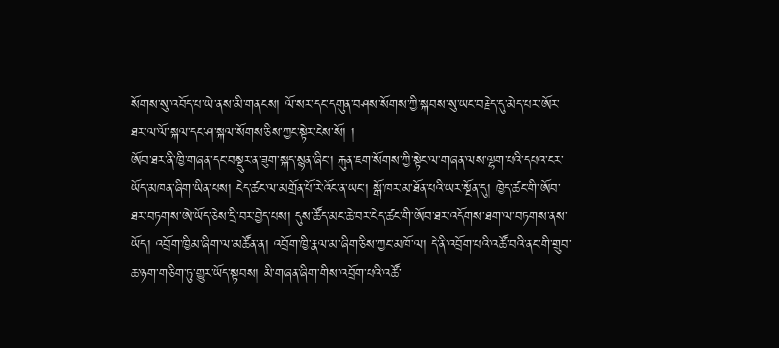སོགས་སུ་འབོད་པ་ཡེ་ནས་མི་གནངས། ལོ་སར་དང་དགུན་བཤས་སོགས་ཀྱི་སྐབས་སུ་ཡང་བརྗེད་དུ་མེད་པར་ཨོར་ཐར་ལ་ལོ་སྐལ་དང་ཤ་སྐལ་སོགས་ཅིས་ཀྱང་སྟེར་ངེས་སོ། །
ཨོབ་ཐར་ནི་ཁྱི་གཞན་དང་བསྡུར་ན་ཟུག་སྐད་སྙན་ཞིང་། རྐུན་ཇག་སོགས་ཀྱི་སྟེང་ལ་གཞན་ལས་ལྷག་པའི་དཔའ་ངར་ཡོད་མཁན་ཞིག་ཡིན་པས། ངེད་ཚང་ལ་མགྲོན་པོ་རེ་འོང་ན་ཡང་། སྒོ་ཁར་མ་ཐོན་པའི་ཡར་སྔོན་དུ། ཁྱེད་ཚང་གི་ཨོབ་ཐར་བཏགས་ཨེ་ཡོད་ཅེས་དྲི་བར་བྱེད་པས། དུས་ཚོད་མང་ཆེ་བར་ངེད་ཚང་གི་ཨོབ་ཐར་འདོགས་ཐག་ལ་བཏགས་ནས་ཡོད། འབྲོག་ཁྱིམ་ཞིག་ལ་མཚོན་ན། འབྲོག་ཁྱི་རྣལ་མ་ཞིག་ཅིས་ཀྱང་མཁོ་ལ། དེ་ནི་འབྲོག་པའི་འཚོ་བའི་ནང་གི་གྲུབ་ཆ་ཉག་གཅིག་ཏུ་གྱུར་ཡོད་སྟབས། མི་གཞན་ཞིག་གིས་འབྲོག་པའི་འཚོ་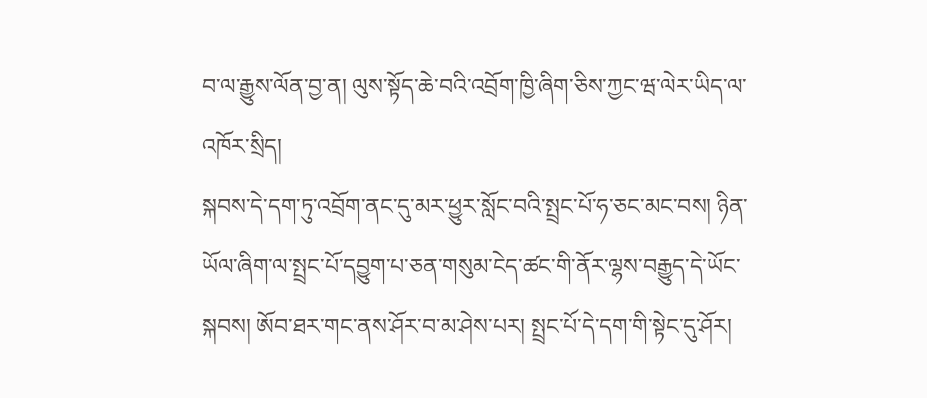བ་ལ་རྒྱུས་ལོན་བྱ་ན། ལུས་སྟོད་ཆེ་བའི་འབྲོག་ཁྱི་ཞིག་ཅིས་ཀྱང་ཝ་ལེར་ཡིད་ལ་འཁོར་སྲིད།
སྐབས་དེ་དག་ཏུ་འབྲོག་ནང་དུ་མར་ཕྱུར་སློང་བའི་སྤྲང་པོ་ཧ་ཅང་མང་བས། ཉིན་ཡོལ་ཞིག་ལ་སྤྲང་པོ་དབྱུག་པ་ཅན་གསུམ་ངེད་ཚང་གི་ནོར་ལྷས་བརྒྱུད་དེ་ཡོང་སྐབས། ཨོབ་ཐར་གང་ནས་ཤོར་བ་མ་ཤེས་པར། སྤྲང་པོ་དེ་དག་གི་སྟེང་དུ་ཤོར།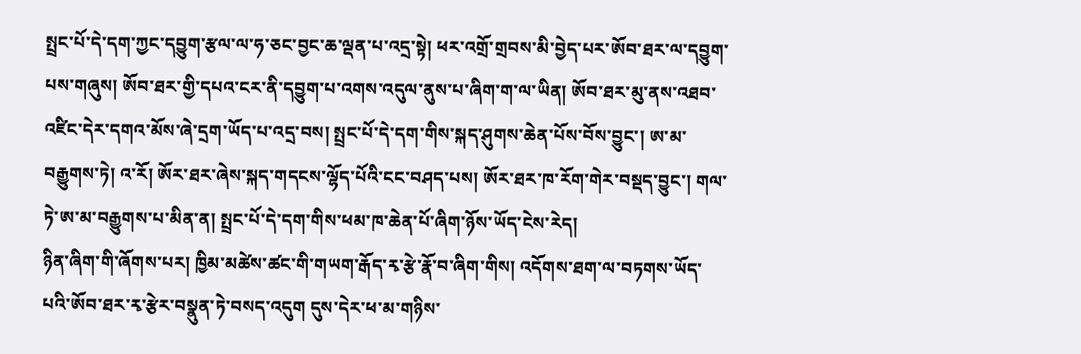སྤྲང་པོ་དེ་དག་ཀྱང་དབྱུག་རྩལ་ལ་ཧ་ཅང་བྱང་ཆ་ལྡན་པ་འདྲ་སྟེ། ཕར་འགྲོ་གྲབས་མི་བྱེད་པར་ཨོབ་ཐར་ལ་དབྱུག་པས་གཞུས། ཨོབ་ཐར་གྱི་དཔའ་ངར་ནི་དབྱུག་པ་འགས་འདུལ་ནུས་པ་ཞིག་ག་ལ་ཡིན། ཨོབ་ཐར་མུ་ནས་འཐབ་འཛིང་དེར་དགའ་མོས་ཞེ་དྲག་ཡོད་པ་འདྲ་བས། སྤྲང་པོ་དེ་དག་གིས་སྐད་ཤུགས་ཆེན་པོས་བོས་བྱུང་། ཨ་མ་བརྒྱུགས་ཏེ། འ་རོ། ཨོར་ཐར་ཞེས་སྐད་གདངས་ལྷོད་པོའི་ངང་བཤད་པས། ཨོར་ཐར་ཁ་རོག་གེར་བསྡད་བྱུང་། གལ་ཏེ་ཨ་མ་བརྒྱུགས་པ་མིན་ན། སྤྲང་པོ་དེ་དག་གིས་ཕམ་ཁ་ཆེན་པོ་ཞིག་ཉོས་ཡོད་ངེས་རེད།
ཉིན་ཞིག་གི་ཞོགས་པར། ཁྱིམ་མཚེས་ཚང་གི་གཡག་རྒོད་རྭ་རྩེ་རྣོ་བ་ཞིག་གིས། འདོགས་ཐག་ལ་བཏགས་ཡོད་པའི་ཨོབ་ཐར་རྭ་རྩེར་བསྣུན་ཏེ་བསད་འདུག དུས་དེར་ཕ་མ་གཉིས་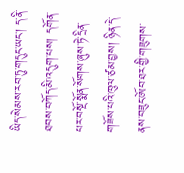ཡིད་སེམས་རབ་ཏུ་གདུང་ཡང་། ད་ནི་ཐབས་བཀོད་མི་འདུག་པས། དགོན་པར་བསྔོ་སྨོན་སོགས་ཞུས་ཏེ་དྲིན་གཟོས་པའི་ཁུལ་ཙམ་བྱས། ཉིན་དེ་ནས་བཟུང་ཨོབ་ཐར་གྱི་གཟུགས་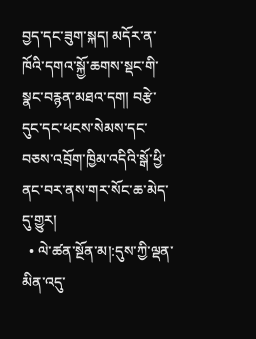བྱད་དང་ཟུག་སྐད། མདོར་ན་ཁོའི་དགའ་སྐྱོ་ཆགས་སྡང་གི་སྣང་བརྙན་མཐའ་དག། བརྩེ་དུང་དང་ཕངས་སེམས་དང་བཅས་འབྲོག་ཁྱིམ་འདིའི་སྒོ་ཕྱི་ནང་བར་ནས་གར་སོང་ཆ་མེད་དུ་གྱུར།
  • ལེ་ཚན་སྔོན་མ།:དུས་ཀྱི་ལྡན་མིན་འདུ་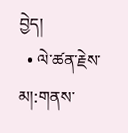བྱེད།
  • ལེ་ཚན་རྗེས་མ།:གནས་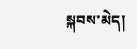སྐབས་མེད།